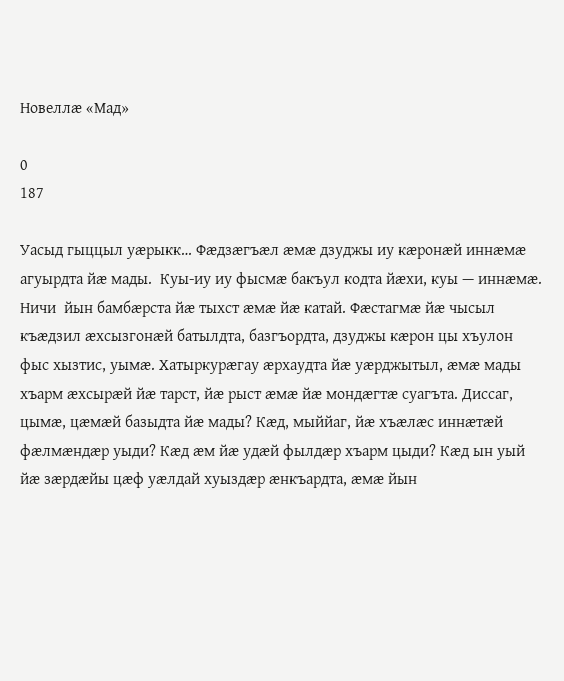Новеллæ «Мад»

0
187

Уасыд гыццыл уæрыкк… Фæдзæгъæл æмæ дзуджы иу кæронæй иннæмæ агуырдта йæ мады.  Куы-иу иу фысмæ бакъул кодта йæхи, куы — иннæмæ. Ничи  йын бамбæрста йæ тыхст æмæ йæ катай. Фæстагмæ йæ чысыл къæдзил æхсызгонæй батылдта, базгъордта, дзуджы кæрон цы хъулон фыс хызтис, уымæ. Хатыркурæгау æрхаудта йæ уæрджытыл, æмæ мады хъарм æхсырæй йæ тарст, йæ рыст æмæ йæ мондæгтæ суагъта. Диссаг, цымæ, цæмæй базыдта йæ мады? Кæд, мыййаг, йæ хъæлæс иннæтæй фæлмæндæр уыди? Кæд æм йæ удæй фылдæр хъарм цыди? Кæд ын уый йæ зæрдæйы цæф уæлдай хуыздæр æнкъардта, æмæ йын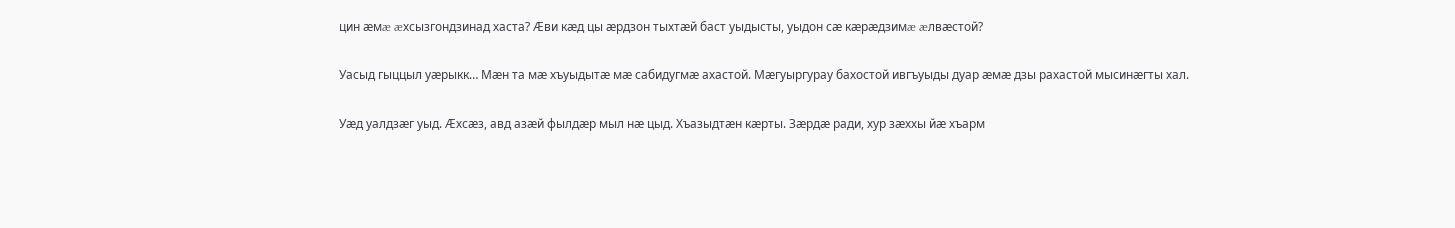цин æмæ æхсызгондзинад хаста? Æви кæд цы æрдзон тыхтæй баст уыдысты, уыдон сæ кæрæдзимæ æлвæстой?

Уасыд гыццыл уæрыкк… Мæн та мæ хъуыдытæ мæ сабидугмæ ахастой. Мæгуыргурау бахостой ивгъуыды дуар æмæ дзы рахастой мысинæгты хал.

Уæд уалдзæг уыд. Æхсæз, авд азæй фылдæр мыл нæ цыд. Хъазыдтæн кæрты. Зæрдæ ради, хур зæххы йæ хъарм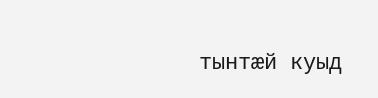тынтæй куыд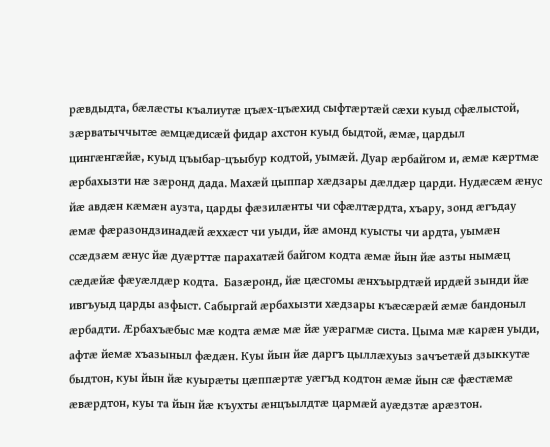рæвдыдта, бæлæсты къалиутæ цъæх-цъæхид сыфтæртæй сæхи куыд сфæлыстой, зæрватыччытæ æмцæдисæй фидар ахстон куыд быдтой, æмæ, цардыл цингæнгæйæ, куыд цъыбар-цъыбур кодтой, уымæй. Дуар æрбайгом и, æмæ кæртмæ æрбахызти нæ зæронд дада. Махæй цыппар хæдзары дæлдæр царди. Нудæсæм æнус йæ авдæн кæмæн аузта, царды фæзилæнты чи сфæлтæрдта, хъару, зонд æгъдау æмæ фæразондзинадæй æххæст чи уыди, йæ амонд куысты чи ардта, уымæн ссæдзæм æнус йæ дуæрттæ парахатæй байгом кодта æмæ йын йæ азты нымæц сæдæйæ фæуæлдæр кодта.  Базæронд, йæ цæсгомы æнхъырдтæй ирдæй зынди йæ ивгъуыд царды азфыст. Сабыргай æрбахызти хæдзары къæсæрæй æмæ бандоныл æрбадти. Æрбахъæбыс мæ кодта æмæ мæ йæ уæрагмæ систа. Цыма мæ карæн уыди, афтæ йемæ хъазыныл фæдæн. Куы йын йæ даргъ цыллæхуыз зачъетæй дзыккутæ быдтон, куы йын йæ куырæты цæппæртæ уæгъд кодтон æмæ йын сæ фæстæмæ æвæрдтон, куы та йын йæ къухты æнцъылдтæ цармæй ауæдзтæ арæзтон.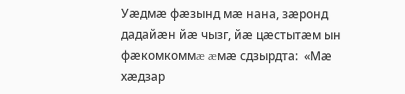Уæдмæ фæзынд мæ нана, зæронд дадайæн йæ чызг, йæ цæстытæм ын фæкомкоммæ æмæ сдзырдта:  «Мæ хæдзар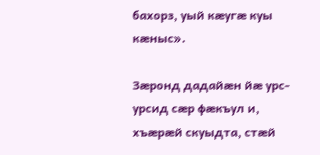бахорз, уый кæугæ куы кæныс».

Зæронд дадайæн йæ урс-урсид сæр фæкъул и, хъæрæй скуыдта, стæй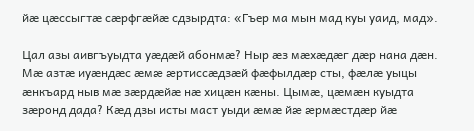йæ цæссыгтæ сæрфгæйæ сдзырдта: «Гъер ма мын мад куы уаид, мад».

Цал азы аивгъуыдта уæдæй абонмæ? Ныр æз мæхæдæг дæр нана дæн. Мæ азтæ иуæндæс æмæ æртиссæдзæй фæфылдæр сты, фæлæ уыцы æнкъард ныв мæ зæрдæйæ нæ хицæн кæны. Цымæ, цæмæн куыдта зæронд дада? Кæд дзы исты маст уыди æмæ йæ æрмæстдæр йæ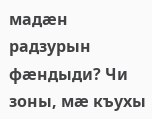мадæн радзурын фæндыди? Чи зоны, мæ къухы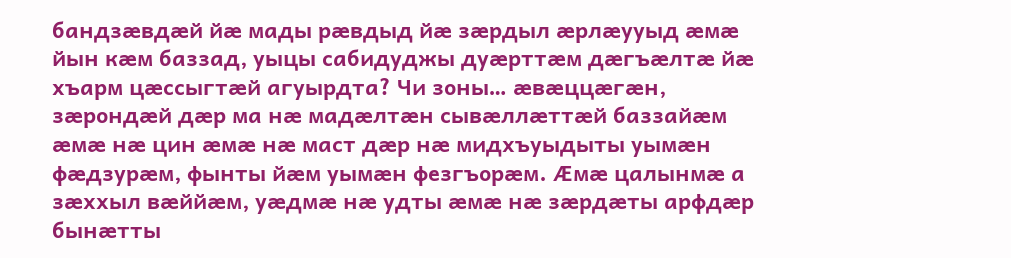бандзæвдæй йæ мады рæвдыд йæ зæрдыл æрлæууыд æмæ йын кæм баззад, уыцы сабидуджы дуæрттæм дæгъæлтæ йæ хъарм цæссыгтæй агуырдта? Чи зоны… æвæццæгæн, зæрондæй дæр ма нæ мадæлтæн сывæллæттæй баззайæм æмæ нæ цин æмæ нæ маст дæр нæ мидхъуыдыты уымæн фæдзурæм, фынты йæм уымæн фезгъорæм. Æмæ цалынмæ а зæххыл вæййæм, уæдмæ нæ удты æмæ нæ зæрдæты арфдæр бынæтты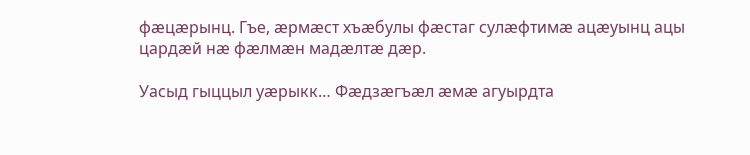фæцæрынц. Гъе, æрмæст хъæбулы фæстаг сулæфтимæ ацæуынц ацы цардæй нæ фæлмæн мадæлтæ дæр.

Уасыд гыццыл уæрыкк… Фæдзæгъæл æмæ агуырдта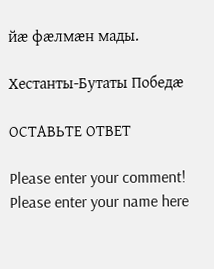йæ фæлмæн мады.

Хестанты-Бутаты Победæ

ОСТАВЬТЕ ОТВЕТ

Please enter your comment!
Please enter your name here